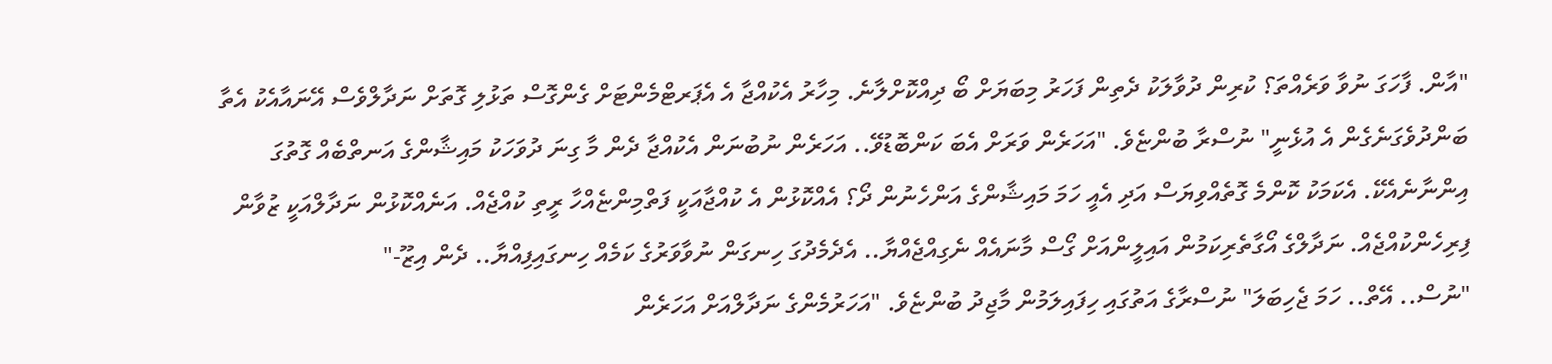"އާން. ފާހަގަ ނުވާ ވަރެއްތަ؟ ކުރިން ދުވާލަކު ދެތިން ފަހަރު މިބަޔަށް ބޯ ދިއްކޮށްލާނެ. މިހާރު އެކުއްޖާ އެ އެޕަރޓްމެންޓަށް ގެންގޮސް ތަޅުލި ގޮތަށް ނަދާލްވެސް އޭނައާއެކު އެތާ ބަންދުވެގަނެގެން އެ އުޅެނީ" ނުސްރާ ބުންޏެވެ. "އަހަރެން ވަރަށް އެބަ ކަންބޮޑުވޭ.. އަހަރެން ނުބުނަން އެކުއްޖާ ދެން މާ ގިނަ ދުވަހަކު މައިޝާންގެ އަނތްބެއް ގޮތުގަ އިންނާނެއެކޭ. އެކަމަކު ކޮންމެ ގޮތެއްވިޔަސް އަދި އެއީ ހަމަ މައިޝާންގެ އަންހެނުން ދޯ؟ އެއްކޮޅުން އެ ކުއްޖާއަކީ ފަތްމިންޏެއްހާ ރީތި ކުއްޖެއް. އަނެއްކޮޅުން ނަދާލްއަކީ ޒުވާން ފިރިހެންކުއްޖެއް. ނަދާލްގެ އޯގާތެރިކަމުން އައިލީންއަށް ގޯސް މާނައެއް ނެގިއްޖެއްޔާ.. އެދެމެދުގަ ހިނގަން ނުވާވަރުގެ ކަމެއް ހިނގައިފިއްޔާ.. ދެން އިޒޫ-"
"ނުސް.. އޭތް.. ހަމަ ޖެހިބަލަ" ނުސްރާގެ އަތުގައި ހިފައިލަމުން މާޖިދު ބުންޏެވެ. "އަހަރުމެންގެ ނަދާލްއަށް އަހަރެން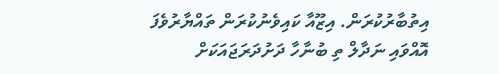އިތުބާރުކުރަން. އިޒޫއާ ކައިވެނުކުރަން ތައްޔާރުވެފަ އޮއްވައި ނަދާލް ތި ބުނާހާ ދަށުދަރަޖައަކަށް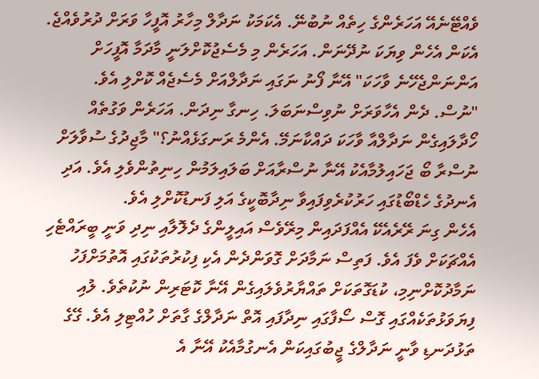ވެއްޓޭނެއޭ އަހަރެންގެ ހިތެއް ނުބުނޭ. އެކަމަކު ނަދާލް މިހާރު އޮފީހާ ވަރަށް ދުރުވެއްޖެ. އެކަން އެހެން ވިޔަކަ ނުދޭނަން. އަހަރެން މި މެސެޖުކޮށްލަނީ މާދަމާ އޮފީހަށް އަންނަންޖެހޭނެ ވާހަކަ" އޭނާ ފޯނު ނަގައި ނަދާލްއަށް މެސެޖެއް ކޮށްލި އެވެ.
"ނުސް. ދެން އެހާވަރަށް ނުވިސްނަބަލަ. ހިނގާ ނިދަން. އަހަރެން ވަގުތެއް ހޯދާލައިގެން ނަދާލްއާ ވާހަކަ ދައްކާނަމޭ. އެންމެ ރަނގަޅެއްނު؟" މާޖިދުގެ ސުވާލަށް ނުސްރާ ބޯ ޖަހައިލުމާއެކު އޭނާ ނުސްރާއަށް ބަލައިލަމުން ހިނިތުންވެލި އެވެ. އަދި އެނދުގެ ހެޑްބޯޑުގައި ހަރުކުރެވިފައިވާ ނިދާބޮކީގެ އަލި ފަނޑުކޮށްލި އެވެ.
އެހެން ގިނަ ރޭރެއެކޭ އެއްފަދައިން މިރޭވެސް އައިލީންގެ ދެލޮލާއި ނިދި ވަނީ ބީރައްޓެހި އެއްޗަކަށް ވެފަ އެވެ. ފަތިސް ނަމާދަށް ގޮވަންދެން އެކި ފިކުރުތަކުގައި އޮތުމަށްފަހު ނަމާދުކޮށްނިމި، ކުޑަގޮތަކަށް ތައްޔާރުވެލައިގެން އޭނާ ކޮޓަރިން ނުކުތެވެ. ލުއި ފިޔަވަޅުތަކެއްގައި ގޮސް ސޯފާގައި ނިދާފައި އޮތް ނަދާލްގެ ގާތަށް ހުއްޓިލި އެވެ. ގޭގެ ތަޅުދަނޑި ވާނީ ނަދާލްގެ ޖީބުގައިކަން އެނގުމާއެކު އޭނާ އެ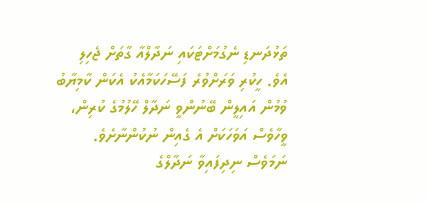ތަޅުދަނޑި ނެގުމަށްޓަކައި ނަދާލްއާ ގާތަށް ޖެހިލި އެވެ. ހީކުރި ވަރަށްވުރެ ފަސޭހަކަމާއެކު އެކަން ކާމިޔާބު ވުމުން އައިލީން ބޭނުންވީ ނަދާލް ހޭލުމުގެ ކުރިން، ވީހާވެސް އަވަހަކަށް އެ ގެއިން ނުކުންނާށެވެ. ނަމަވެސް ނިދިފައިވާ ނަދާލްގެ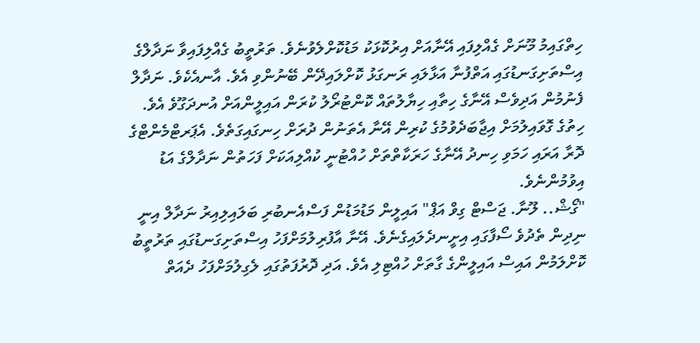ހިތްގައިމު މޫނަށް ގެއްލިފައި އޭނާއަށް އިރުކޮޅަކު މަޑުކޮށްލެވުނެވެ. ތަރުތީބު ގެއްލިފައިވާ ނަދާލްގެ އިސްތަށިގަނޑުގައި އަތްފުނާ އަޅާލައި ރަނގަޅު ކޮށްލައިދޭން ބޭނުންވި އެވެ. އާނއެކެވެ. ނަދާލް ފެނުމުން އަދިވެސް އޭނާގެ ހިތާއި ހިޔާލުތައް ކޮންޓުރޯލު ކުރަން އައިލީންއަށް އުނދަގޫވެ އެވެ.
ހިތުގެ ގޮވައިލުމަށް އިޖާބަދެވުމުގެ ކުރިން އޭނާ އެތަނުން ދުރަށް ހިނގައިގަތެވެ. އެޕަރޓްމެންޓްގެ ދޮރާ އަރައި ހަމަވި ހިނދު އޭނާގެ ހަރަކާތްތަށް ހުއްޓުނީ ކުއްލިއަކަށް ފަހަތުން ނަދާލްގެ އަޑު އިވުމުންނެވެ.
"ގޯޝް.. ލޫނާ. ޖަސްޓް ގިވް އަޕް" އައިލީން މަޑުމަޑުން ފަސްއެނބުރި ބަލައިލިއިރު ނަދާލް އިނީ ނިދިން ތެދުވެ ސޯފާގައި އިށީނދެލައިގެނެވެ. އޭނާ އާފުރިލުމަށްފަހު އިސްތަށިގަނޑުގައި ތަރުތީބު ކޮށްލަމުން އައިސް އައިލީންގެ ގާތަށް ހުއްޓިލި އެވެ. އަދި ދޮރުފަތުގައި ލެގިލުމަށްފަހު ދެއަތް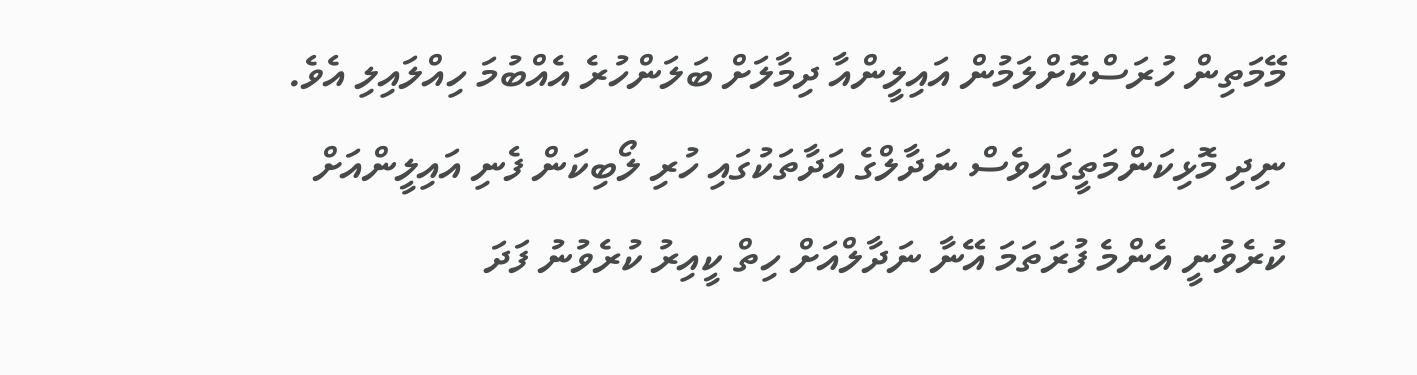މޭމަތިން ހުރަސްކޮށްލަމުން އައިލީންއާ ދިމާލަށް ބަލަންހުރެ އެއްބުމަ ހިއްލައިލި އެވެ. ނިދި މޮޅިކަންމަތީގައިވެސް ނަދާލްގެ އަދާތަކުގައި ހުރި ލޯބިކަން ފެނި އައިލީންއަށް ކުރެވުނީ އެންމެ ފުރަތަމަ އޭނާ ނަދާލްއަށް ހިތް ކީއިރު ކުރެވުނު ފަދަ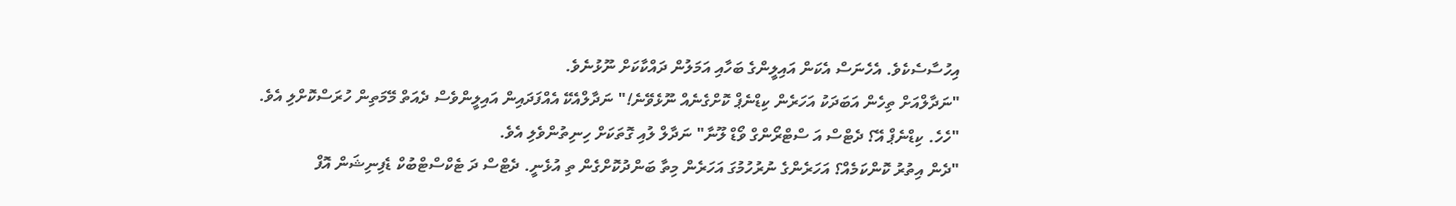އިހުސާސެކެވެ. އެހެނަސް އެކަން އައިލީންގެ ބަހާއި އަމަލުން ދައްކާކަށް ނޫޅުނެވެ.
"ނަދާލްއަށް ތިހެން އަބަދަކު އަހަރެން ކިޑްނެޕް ކޮށްގެނެއް ނޫޅެވޭނެ!" ނަދާލްއެކޭ އެއްފަދައިން އައިލީންވެސް ދެއަތް މޭމަތިން ހުރަސްކޮށްލި އެވެ.
"ހެހެ. ކިޑްނެޕް އޭ؟ ދެޓްސް އަ ސްޓްރޯންގް ވޯޑް ލޫނާ" ނަދާލް ލުއި ގޮތަކަށް ހިނިތުންވެލި އެވެ.
"ދެން އިތުރު ކޮންކަމެއް؟ އަހަރެންގެ ނުރުހުމުގަ އަހަރެން މިތާ ބަންދުކޮށްގެން ތި އުޅެނީ. ދެޓްސް ދަ ޓެކްސްޓްބުކް ޑެފިނިޝަން އޮފް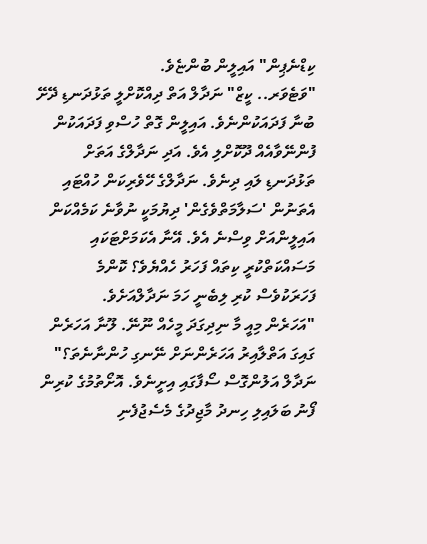ކިޑްނެޕިން" އައިލީން ބުންޏެވެ.
"ވަޓެވަރ.. ކީޒް" ނަދާލް އަތް ދިއްކޮށްލީ ތަޅުދަނޑި ދޭށޭ ބުނާ ފަދައަކުންނެވެ. އައިލީން ގޮތް ހުސްވި ފަދައަކުން ފުންނޭވާއެއް ދޫކޮށްލި އެވެ. އަދި ނަދާލްގެ އަތަށް ތަޅުދަނޑި ލައި ދިނެވެ. ނަދާލްގެ ހޭވެރިކަން ހުއްޓައި އެތަނުން 'ސަލާމަތްވެގެން' ދިޔުމަކީ ނުވާނެ ކަމެއްކަން އައިލީންއަށް ވިސްނެ އެވެ. އޭނާ އެކަމަށްޓަކައި މަސައްކަތްކުރީ ކިތައް ފަހަރު ހެއްޔެވެ؟ ކޮންމެ ފަހަރަކުވެސް ކުރި ލިބެނީ ހަމަ ނަދާލްއަށެވެ.
"އަހަރެން މިއީ މާ ނިދިގަދަ މީހެއް ނޫނޭ. ލޫނާ އަހަރެން ގައިގަ އަތްލާއިރު އަހަރެންނަށް ނޭނގި ހުންނާނެތަ؟" ނަދާލް އަލުންގޮސް ސޯފާގައި އިށީނެވެ. އޮށޯތުމުގެ ކުރިން ފޯނު ބަލައިލި ހިނދު މާޖިދުގެ މެސެޖުފެނި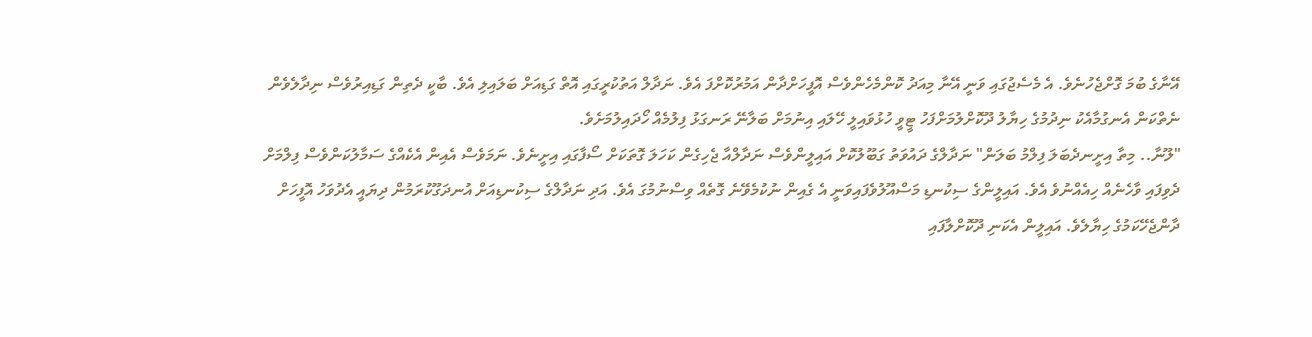އޭނާގެ ބުމަ ގޮށްޖެހުނެވެ. އެ މެސެޖުގައި ވަނީ އޭނާ މިއަދު ކޮންމެހެންވެސް އޮފީހަށްދާން އަމުރުކޮށްފަ އެވެ. ނަދާލް އަތުކުރީގައި އޮތް ގަޑިއަށް ބަލައިލި އެވެ. ބާކީ ދެތިން ގަޑިއިރުވެސް ނިދާލެވެން ނެތްކަން އެނގުމާއެކު ނިދުމުގެ ހިޔާލު ދޫކޮށްލުމަށްފަހު ޓީވީ ހުޅުވައިލީ ހޭލައި އިނުމަށް ބަލާނޭ ރަނގަޅު ފިލުމެއް ހޯދައިލުމަށެވެ.
"ލޫނާ.. މިތާ އިށީނދެބަލަ ފިލްމު ބަލަން" ނަދާލްގެ ދައުވަތު ގަބޫލުކޮށް އައިލީންވެސް ނަދާލްއާ ޖެހިގެން ކަހަލަ ގޮތަކަށް ސޯފާގައި އިށީނެވެ. ނަމަވެސް އެއިން އެކެއްގެ ސަމާލުކަންވެސް ފިލްމަށް ދެވިފައި ވާހެނެއް ހިއެއްނުވެ އެވެ. އައިލީންގެ ސިކުނޑި މަސްއޫލުވެފައިވަނީ އެ ގެއިން ނުކުމެވޭނެ ގޮތެއް ވިސްނުމުގަ އެވެ. އަދި ނަދާލްގެ ސިކުނޑިއަށް އުނދަގޫކުރަމުން ދިޔައީ އެދުވަހު އޮފީހަށް ދާންޖެހޭކަމުގެ ހިޔާލެވެ. އައިލީން އެކަނި ދޫކޮށްލާފައި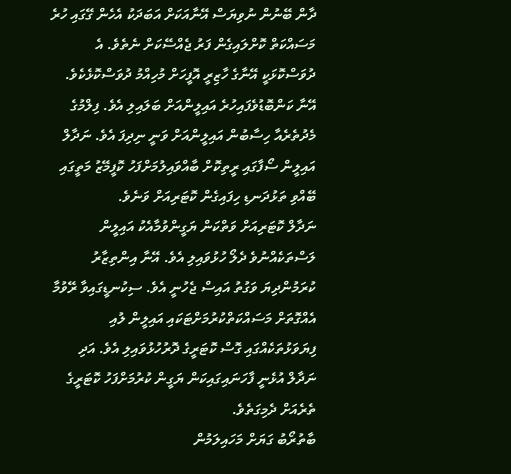ދާން ބޭނުން ނުވިޔަސް އޭނާއަކަށް އަބަދަކު އެހެން ގޭގައި ހުރެ މަސައްކަތް ކޮށްލައިގެން ފަރު ޖެއްސޭކަށް ނެތެވެ. އެ ދުވަސްކޮޅަކީ އޭނާގެ ހާޒިރީ އޮފީހަށް މުހިއްމު ދުވަސްކޮޅެކެވެ. އޭނާ ކަންބޮޑުވެފައިހުރެ އައިލީންއަށް ބަލައިލި އެވެ. ފިލްމުގެ މެދުތެރެއާ ހިސާބުން އައިލީންއަށް ވަނީ ނިދިފަ އެވެ. ނަދާލް އައިލީން ސޯފާގައި ރީތިކޮށް ބާއްވައިލުމަށްފަހު ކޮފީމޭޒު މަތީގައި ބޭއްވި ތަޅުދަނޑި ހިފައިގެން ކޮޓަރިއަށް ވަނެވެ.
ނަދާލް ކޮޓަރިއަށް ވަތްކަން ޔަގީންވުމާއެކު އައިލީން ލަސްތަކެއްނުވެ ދެލޯ ހުޅުވައިލި އެވެ. އޭނާ އިންތިޒާރު ކުރަމުންދިޔަ ވަގުތު އައިސް ޖެހުނީ އެވެ. ސިކުނޑީގައިވާ ރޭވުމާ އެއްގޮތަށް މަސައްކަތްކުރުމަށްޓަކައި އައިލީން ލުއި ފިޔަވަޅުތަކެއްގައި ގޮސް ކޮޓަރީގެ ދޮރުހުޅުވައިލި އެވެ. އަދި ނަދާލް އުޅެނީ ފާހަނައިގައިކަން ޔަގީން ކުރުމަށްފަހު ކޮޓަރީގެ ތެރެއަށް ދެމިގަތެވެ.
ބާތުރޯބު ގަޔަށް މަހައިލަމުން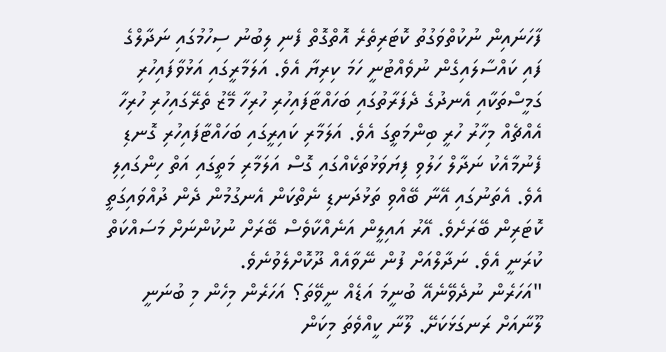ފާހަނައިން ނުކުތްވަގުތު ކޮޓަރިތެރެ އޮތްގޮތް ފެނި ލިބުނު ސިހުމުގައި ނަދާލްގެ ފައި ކައްސާލައިގެން ނުވެއްޓުނީ ހަމަ ކިރިޔާ އެވެ. އަލަމާރީގައި އަޅުވާފައިހުރި ގަމީސްތަކާއި އެނދުގެ ދެފަރާތުގައި ބަހައްޓާފައިހުރި ހުރިހާ މޭޒު ތެރޭގައިހުރި ހުރިހާ އެއްޗެއް މިހާރު ހުރީ ބިންމަތީގަ އެވެ. އަލަމާރި ކައިރީގައި ބަހައްޓާފައިހުރި ގޮނޑި ފެނުމާއެކު ނަދާލް ހަލުވި ފިޔަވަޅުތަކެއްގައި ގޮސް އަލަމާރި މަތީގައި އަތް ހިންގައިލި އެވެ. އެތަނުގައި އޭނާ ބޭއްވި ތަޅުދަނޑި ނެތްކަން އެނގުމުން ދެން ދުއްވައިގަތީ ކޮޓަރިން ބޭރަށެވެ. އޭރު އައިލީން އަނެއްކާވެސް ބޭރަށް ނުކުންނަށް މަސައްކަތް ކުރަނީ އެވެ. ނަދާލްއަށް ފުން ނޭވާއެއް ދޫކޮށްލެވުނެވެ.
"އަހަރެން ނުދެވޭނެއޭ ބުނީމަ އަޑެއް ނީވޭތަ؟ އަހަރެން މިހެން މި ބުނަނީ ލޫނާއަށް ރަނގަޅަކަށޭ. ލޫނާ ކީއްވެތަ މިކަން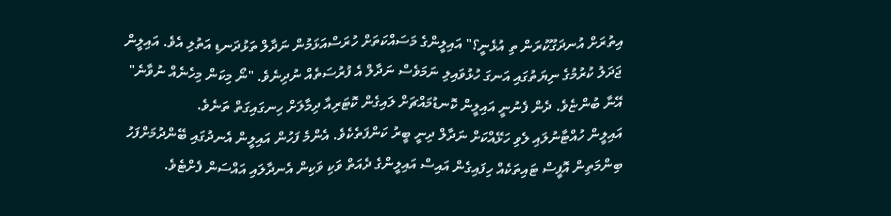އިތުރަށް އުނދަގޫކުރަން ތި އުޅެނީ؟" އައިލީންގެ މަސައްކަތަށް ހުރަސްއަޅަމުން ނަދާލް ތަޅުދަނޑި އަތުލި އެވެ. އައިލީން ޖަދަލު ކުރުމުގެ ނިޔަތުގައި އަނގަ ހުޅުވައިލި ނަމަވެސް ނަދާލް އެ ފުރުސަތެއް ނުދިނެވެ. "ނޯ މިކަން މިހެނެއް ނުވާނެ" އޭނާ ބުންޏެވެ. ދެން ފެނުނީ އައިލީން ކޮނޑުމައްޗަށް ލައިގެން ކޮޓަރިއާ ދިމާލަށް ހިނގައިގަތް ތަނެވެ.
އައިލީން ހުއްޓާނުލައި ލެވި ހަޅޭއްކަށް ނަދާލް ދިނީ ބީރު ކަންފަތެކެވެ. އެންމެ ފަހުން އައިލީން އެނދުގައި ބޭންދުމަށްފަހު ބިންމަތިން އޮފީސް ޓައިތަކެއް ހިފައިގެން އައިސް އައިލީންގެ ދެއަތް ވަކި ވަކިން އެނދާލައި އައްސަން ފެށްޓެވެ.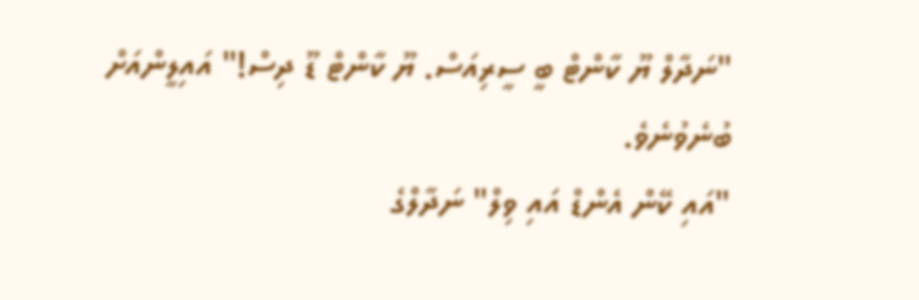"ނަދާލް ޔޫ ކާންޓް ބީ ސީރިއަސް. ޔޫ ކާންޓް ޑޫ ދިސް!" އައިލީންއަށް ބުނެވުނެވެ.
"އައި ކޭން އެންޑް އައި ވިލް" ނަދާލްގެ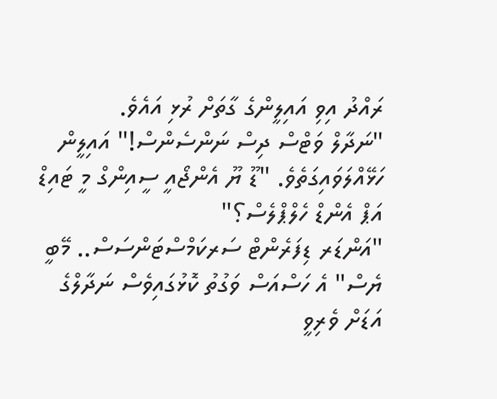ރައްދު އިވި އައިލީންގެ ގާތަށް ރުޅި އައެވެ.
"ނަދާލް ވަޓްސް ދިސް ނަންސެންސް!" އައިލީން ހަޅޭއްލަވައިގަތެވެ. "ޑޫ ޔޫ އެންޖޯއީ ސީއިންގް މީ ޓައިޑް އަޕް އެންޑް ހެލްޕްލެސް؟"
"އަންޑަރ ޑިފަރެންޓް ސަރކަމްސްޓަންސަސް.. މޭބީ ޔެސް" އެ ހަސްއަސް ވަގުތު ކޮޅުގައިވެސް ނަދާލްގެ އަޑަށް ވެރިވީ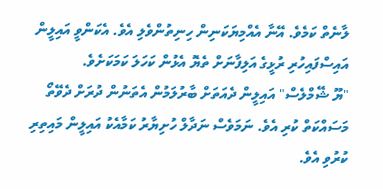ލާނެތް ކަމެވެ. އޭނާ އެއްމިޔަކަނިން ހިނިތުންވެލި އެވެ. އެކަންވީ އައިލީން އައިސްފައިހުރި ރުޅީގެ އަލިފާނަށް ތެޔޮ އެޅުން ކަހަލަ ކަމަކަށެވެ.
"ޔޫ ޝޭމްލެސް" އައިލީން ދެއަތަށް ބާރުލަމުން އެތަނުން ދުރަށް ދެވޭތޯ މަސައްކަތް ކުރި އެވެ. ނަމަވެސް ނަދާލް ހުށިޔާރު ކަމާއެކު އައިލީން މައިތިރި ކުރުވި އެވެ.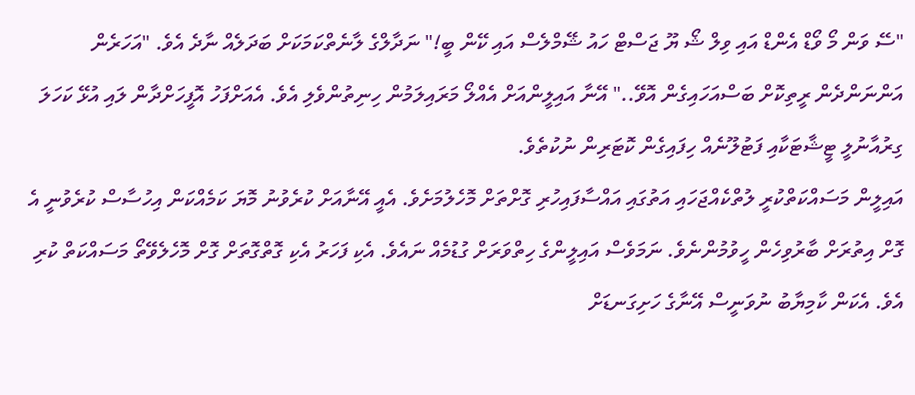"ސޭ ވަން މޯ ވޯޑް އެންޑް އައި ވިލް ޝޯ ޔޫ ޖަސްޓް ހައު ޝޭމްލެސް އައި ކޭން ބީ!" ނަދާލްގެ ލާނެތްކަމަކަށް ބަދަލެއް ނާދެ އެވެ. "އަހަރެން އަންނަންދެން ރީތިކޮށް ބަސްއަހައިގެން އޮވޭ.." އޭނާ އައިލީންއަށް އެއްލޯ މަރައިލަމުން ހިނިތުންވެލި އެވެ. އެއަށްފަހު އޮފީހަށްދާން ލައި އުޅޭ ކަހަލަ ގިރުއާނުލީ ޓީޝާޓަކާއި ފަޓުލޫނެއް ހިފައިގެން ކޮޓަރިން ނުކުތެވެ.
އައިލީން މަސައްކަތްކުރީ ލުތްކެއްޖަހައި އަތުގައި އައްސާފައިހުރި ގޮށްތަށް މޮހެލުމަށެވެ. އެއީ އޭނާއަށް ކުރެވުނު މޮޔަ ކަމެއްކަން އިހުސާސް ކުރެވުނީ އެ ގޮށް އިތުރަށް ބާރުވިހެން ހީވުމުންނެވެ. ނަމަވެސް އައިލީންގެ ހިތްވަރަށް ގުޑުމެއް ނައެވެ. އެކި ފަހަރު އެކި ގޮތްގޮތަށް ގޮށް މޮހެލެވޭތޯ މަސައްކަތް ކުރި އެވެ. އެކަން ކާމިޔާބު ނުވަނީސް އޭނާގެ ހަށިގަނޑަށް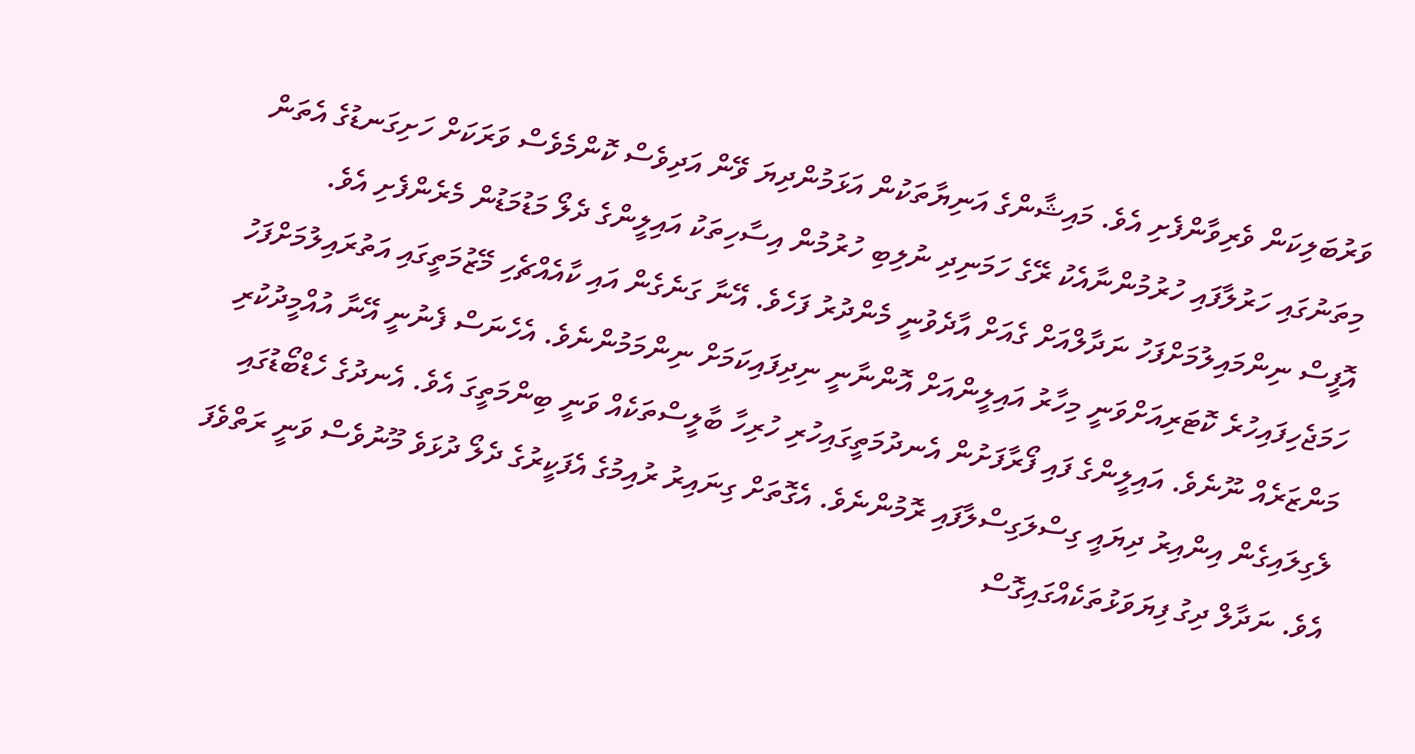ވަރުބަލިކަން ވެރިވާންފެށި އެވެ. މައިޝާންގެ އަނިޔާތަކުން އަޅަމުންދިޔަ ވޭން އަދިވެސް ކޮންމެވެސް ވަރަކަށް ހަށިގަނޑުގެ އެތަން މިތަނުގައި ހަރުލާފައި ހުރުމުންނާއެކު ރޭގެ ހަމަނިދި ނުލިބި ހުރުމުން އިސާހިތަކު އައިލީންގެ ދެލޯ މަޑުމަޑުން މެރެންފެށި އެވެ.
އޮފީސް ނިންމައިލުމަށްފަހު ނަދާލްއަށް ގެއަށް އާދެވުނީ މެންދުރު ފަހެވެ. އޭނާ ގަނެގެން އައި ކާއެއްޗެހި މޭޒުމަތީގައި އަތުރައިލުމަށްފަހު ހަމަޖެހިފައިހުރެ ކޮޓަރިއަށްވަނީ މިހާރު އައިލީންއަށް އޮންނާނީ ނިދިފައިކަމަށް ނިންމަމުންނެވެ. އެހެނަސް ފެނުނީ އޭނާ އުއްމީދުކުރި މަންޒަރެއް ނޫނެވެ. އައިލީންގެ ފައި ފޯރާފަށުން އެނދުމަތީގައިހުރި ހުރިހާ ބާލީސްތަކެއް ވަނީ ބިންމަތީގަ އެވެ. އެނދުގެ ހެޑްބޯޑުގައި ލެގިލައިގެން އިންއިރު ދިޔައީ ގިސްލަގިސްލާފައި ރޮމުންނެވެ. އެގޮތަށް ގިނައިރު ރުއިމުގެ އެފަކީރުގެ ދެލޯ ދުޅަވެ މޫނުވެސް ވަނީ ރަތްވެފަ އެވެ. ނަދާލް ދިގު ފިޔަވަޅުތަކެއްގައިގޮސް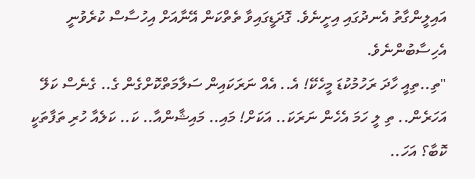އައިލީންގާތު އެނދުގައި އިށީނެވެ. ގޮދަޑީގައިވާ ތެތްކަން އޭނާއަށް އިހުސާސް ކުރެވުނީ އެހިސާބުންނެވެ.
"ތި..ތިއީ ހާދަ ރަހުމުކުޑަ މީހެކޭ! އެ.. އެއް ނަރަކައިން ސަލާމަތްކޮށްގެން ގެ.. ގެނެސް ކަލޭ އަހަރެން.. ތި ލީ ހަމަ އެހެން ނަރަކަ.. އަކަށް! މައި.. މައިޝާންއާ.. ކަ.. ކަލެއާ ހުރި ތަފާތަކީ ކޮބާ؟ އަހަ..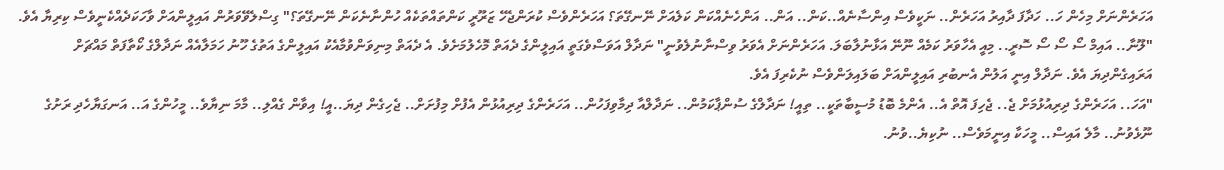އަހަރެންނަށް މިހެން ހަ.. ހަދާފަ ދާއިރު އަހަރެން.. ނަކީވެސް އިންސާނެއް..ކަން.. އަން.. އަންހެނެއްކަން ކަލެއަށް ނޭނގޭތަ؟ އަހަރެންވެސް ކުރަންޖެހޭ ޒަރޫރީ ކަންތައްތަކެއް ހުންނާނެކަން ނޭނގޭތަ؟" ގިސްލެވޭވަރުން އައިލީންއަށް ވާހަކަދެއްކެނީވެސް ކިރިޔާ އެވެ.
"ލޫނާ.. އައިމް ސޯ ސޯ ސޯ ސޮރީ.. މިއީ އެހާވަރު ކަމެއް ނޫނޭ އަޅާނުލާބަލަ. އަހަރެންނަށް އެވަރު ވިސްނާނުލެވުނީ" ނަދާލް އަވަސްވެގަތީ އައިލީންގެ ދެއަތް މޮހެލުމަށެވެ. އެ ދެއަތް މިނިވަންވުމާއެކު އައިލީންގެ އަތުގެ ހޫނު ހަމަލާއެއް ނަދާލްގެ ކޯތާފަތް މައްޗަށް އަރައިގެންދިޔަ އެވެ. ނަދާލް އިނީ އަލުން އެނބުރި އައިލީންއަށް ބަލައިލަންވެސް ނުކެރިފަ އެވެ.
"އަހަ.. އަހަރެންގެ ދިރިއުޅުމަށް ޖެ.. ޖެހިފަ އޮތް އެ.. އެންމެ ބޮޑު މުސީބާތަކީ.. ތިއީ! ނަދާލްގެ ސުންޕާކަމުން.. ނަދާލްއާ ދިމާވިފަހުން.. އަހަރެންގެ ދިރިއުޅުން އެފުށް މިފުށަށް.. ޖެހިގެން ދިޔަ..އީ! އިވާން ގެއްލި.. މާމަ ނިޔާވެ.. މީހުންގެ އަ.. އަނގަޔާހެދި ރަށުގެ ނޫޅެވުނު.. މާލެ އައިސް.. މީހަކާ އިނީމަވެސް.. ނުކިޔެ..ވުނު.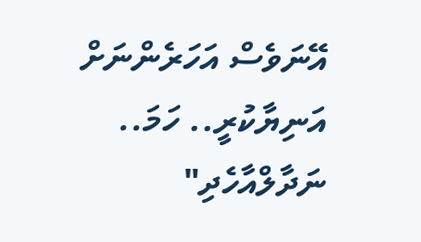އޭނަވެސް އަހަރެންނަށް އަނިޔާކުރީ.. ހަމަ.. ނަދާލްއާހެދި"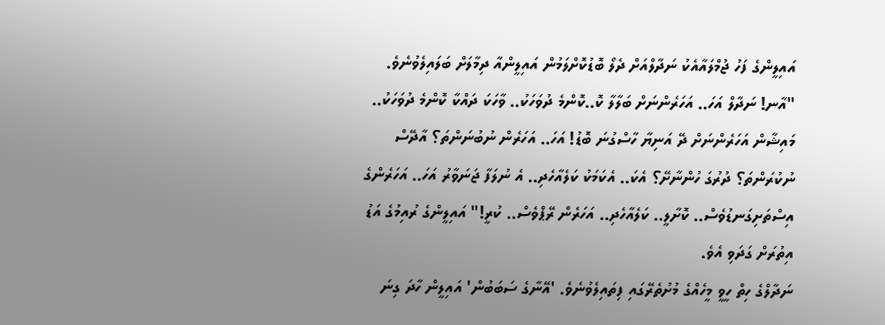އައިލީންގެ ފަހު ޖުމްލައާއެކު ނަދާލްއަށް ދެލޯ ބޮޑުކޮށްލަމުން އައިލީންއާ ދިމާލަށް ބަލައިލެވުނެވެ.
"އާނ! ނަދާލް އަހަ.. އަހަރެންނަށް ބަލާލާ ކޮ..ކޮންމެ ދުވަހަކު.. ވާހަކަ ދައްކާ ކޮންމެ ދުވަހަކު.. މައިޝާން އަހަރެންނަށް ދޭ އަނިޔާ ހާސްގުނަ ބޮޑު! އަހަ.. އަހަރެން ނުބުނަންތަ؟ އާދޭސް ނުކުރަންތަ؟ ދުރުގަ ހުންނާށޭ؟ އެކަ.. އެކަމަކު ކަލެއާހެދި.. އެ ނުލަފާ ޖަނަވާރު އަހަ.. އަހަރެންގެ އިސްތަށިގަނޑުވެސް.. ކޮށާލީ.. ކަލެއާހެދި.. އަހަރެން ރޭޕްވެސް.. ކުރީ!" އައިލީންގެ ރުއިމުގެ އަޑު އިތުރަށް ގަދަވި އެވެ.
ނަދާލްގެ ހިތް ހީވީ މީހެއްގެ މުށުތެރޭގައި ފިތައިލެވުނެވެ. 'އޭނާގެ ސަބަބުން' އައިލީން ހާދަ ގިނަ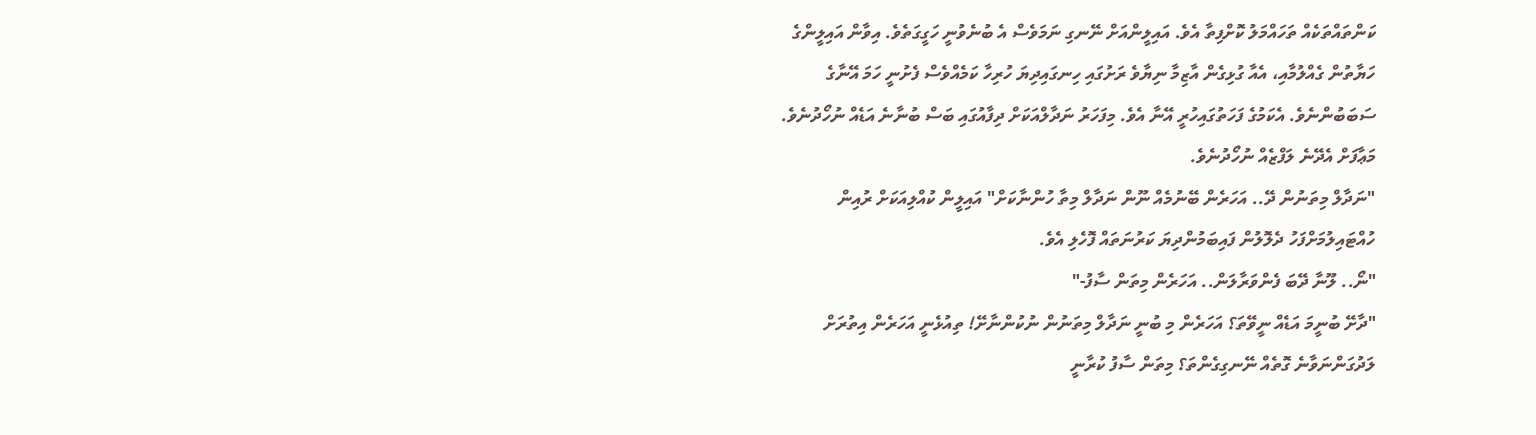ކަންތައްތަކެއް ތަހައްމަލު ކޮށްފިތާ އެވެ. އައިލީންއަށް ނޭނގި ނަމަވެސް އެ ބުނެވުނީ ހަގީގަތެވެ. އިވާން އައިލީންގެ ހަޔާތުން ގެއްލުމާއި، އެއާ ގުޅިގެން އާޒިމާ ނިޔާވެ ރަށުގައި ހިނގައިދިޔަ ހުރިހާ ކަމެއްވެސް ފެށުނީ ހަމަ އޭނާގެ ސަބަބުންނެވެ. އެކަމުގެ ފަހަތުގައިހުރީ އޭނާ އެވެ. މިފަހަރު ނަދާލްއަކަށް ދިފާއުގައި ބަސް ބުނާނެ އަޑެއް ނުހޯދުނެވެ. މަޢާފަށް އެދޭނެ ލަފްޒެއް ނުހޯދުނެވެ.
"ނަދާލް މިތަނުން ދޭ.. އަހަރެން ބޭނުމެއް ނޫން ނަދާލް މިތާ ހުންނާކަށް" އައިލީން ކުއްލިއަކަށް ރުއިން ހުއްޓައިލުމަށްފަހު ދެލޮލުން ފައިބަމުންދިޔަ ކަރުނަތައް ފޮހެލި އެވެ.
"ނޯ.. ލޫނާ ދޭބަ ފެންވަރާލަން.. އަހަރެން މިތަން ސާފު-"
"ދާށޭ ބުނީމަ އަޑެއް ނީވޭތަ؟ އަހަރެން މި ބުނީ ނަދާލް މިތަނުން ނުކުންނާށޭ! ތިއުޅެނީ އަހަރެން އިތުރަށް ލަދުގަންނަވާނެ ގޮތެއް ނޭނގިގެންތަ؟ މިތަން ސާފު ކުރާނީ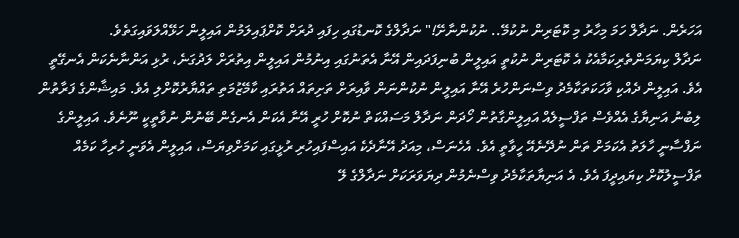އަހަރެން. ނަދާލް ހަމަ މިހާރު މި ކޮޓަރިން ނުކުމޭ.. ނުކުންނާށޭ!" ނަދާލްގެ ކޮނޑުގައި ހިފައި ދުރަށް ކޮށްޕައިލަމުން އައިލީން ހަޅޭއްލަވައިގަތެވެ.
ނަދާލް ކިޔަމަންތެރިކަމާއެކު އެ ކޮޓަރިން ނުކުތީ އައިލީން ބުނިފަދައިން އޭނާ އެތަނުގައި އިނުމުން އައިލީން އިތުރަށް ލަދުގަނެ، ރުޅި އަންނާނެކަން އެނގޭތީ އެވެ. އައިލީން ދެއްކި ވާހަކަތަކާމެދު ވިސްނަންހުރެ އޭނާ އައިލީން ނުކުންނަން ވާއިރަށް ތަށިތައް އަތުރައި ކާމޭޒުމަތި ތައްޔާރުކޮށްލި އެވެ. މައިޝާންގެ ފަރާތުން ލިބުނު އަނިޔާގެ އެއްވެސް ތަފްސީލެއް އައިލީންގާތުން ހޯދަން ނަދާލް މަސައްކަތް ނުކޮށް ހުރީ އޭނާ އެކަން އެނގެން ބޭނުން ނުވާތީކީ ނޫނެވެ. އައިލީންގެ ނަފްސާނީ ހާލަތު އެކަމަށް ތަން ނުދޭނެއޭ ހީވާތީ އެވެ. އެހެނަސް، މިއަދު އޭނާދެކެ އައިސްފައިހުރި ރުޅީގައި ކަމަށްވިޔަސް، އައިލީން އެވަނީ ހުރިހާ ކަމެއް ތަފްސީލުކޮށް ކިޔައިދީފަ އެވެ. އެ އަނިޔާތަކާމެދު ވިސްނެމުން ދިޔަވަރަކަށް ނަދާލްގެ ލޭ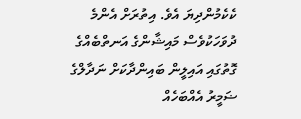ކެކެމުންދިޔަ އެވެ. އިތުރަށް އެންމެ ދުވަހަކުވެސް މައިޝާންގެ އަނތްބެއްގެ ގޮތުގައި އައިލީން ބައިންދާކަށް ނަދާލްގެ ޟަމީރު އެއްބަހެއް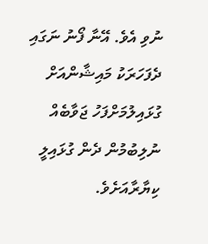ނުވި އެވެ. އޭނާ ފޯނު ނަގައި ދެފަހަރަކު މައިޝާންއަށް ގުޅައިލުމަށްފަހު ޖަވާބެއް ނުލިބުމުން ދެން ގުޅައިލީ ކިޔާރާއަށެވެ.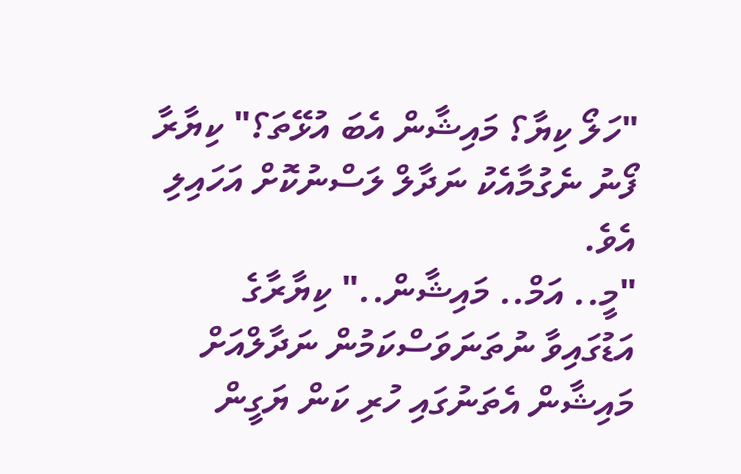"ހަލޯ ކިޔާ؟ މައިޝާން އެބަ އުޅޭތަ؟" ކިޔާރާ ފޯނު ނެގުމާއެކު ނަދާލް ލަސްނުކޮށް އަހައިލި އެވެ.
"މީ.. އަމް.. މައިޝާން.." ކިޔާރާގެ އަޑުގައިވާ ނުތަނަވަސްކަމުން ނަދާލްއަށް މައިޝާން އެތަނުގައި ހުރި ކަން ޔަގީން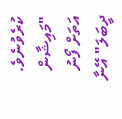ކުރެވުނެވެ. "މައިޝާން އަތަށް ފޯނު ދީބަލަ" އޭނާ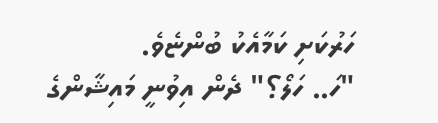ހަރުކަށި ކަމާއެކު ބުންޏެވެ.
"ހަ.. ހަލޯ؟" ދެން އިވުނީ މައިޝާންގެ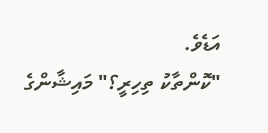އަޑެވެ.
"ކޮންތާކު ތިހިރީ؟" މައިޝާންގެ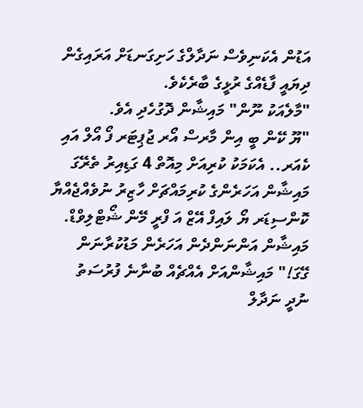އަޑުން އެކަނިވެސް ނަދާލްގެ ހަށިގަނޑަށް އަރައިގެން ދިޔައީ ފާޑެއްގެ ރުޅީގެ ބާރެކެވެ.
"މާލެއަކު ނޫން" މައިޝާން ދޮގުހެދި އެވެ.
"ޔޫ ކޭން ބީ އިން މާރސް އޯރ ޖުޕިޓަރ ފޯ އޯލް އައި ކެއަރ.. އެކަމަކު ކުރިއަށް މިއޮތް 4 ގަޑިއިރު ތެރޭގަ މައިޝާން އަހަރެންގެ ކުރިމައްޗަށް ހާޒިރު ނުވެއްޖެއްޔާ ކޮންސިޑަރ ޔޯ ލައިފް އޭޒް އަ ފްރީ މޭން ޝޯޓްލިވްޑް. މައިޝާން އަންނަންދެން އަހަރެން މަޑުކުރާނަން ގޭގަ!" މައިޝާންއަށް އެއްޗެއް ބުނާނެ ފުރުސަތު ނުދީ ނަދާލް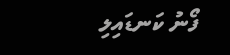ފޯނު ކަނޑައިލި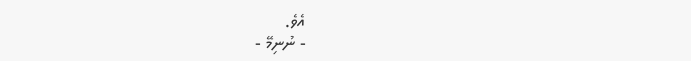އެވެ.
- ނުނިމޭ -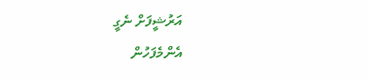އަރުޝީފަށް ނެގީ
އެންމެފަހުން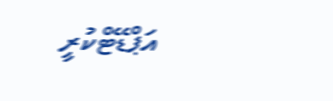އަޕްޑޭޓްކުރީ